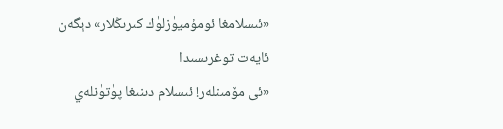«ئىسلامغا ئومۇميۈزلۈك كىرىڭلار» دېگەن ئايەت توغرىسىدا
«ئى مۆمىنلەر! ئىسلام دىنىغا پۈتۈنلەي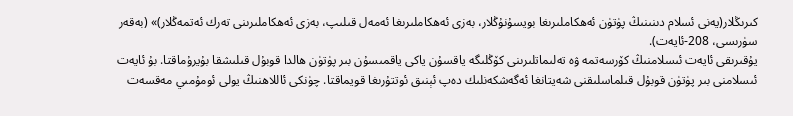كىرىڭلار(يەنى ئسلام دىنىنىڭ پۈتۈن ئەھكاملىرىغا بويسۇنۇڭلار، بەزى ئەھكاملىرىغا ئەمەل قىلىپ، بەزى ئەھكاملىرىنى تەرك ئەتمەڭلار)» (بەقەر سۈرىسى، 208-ئايەت).
يۇقىرىقى ئايەت ئىسلامنىڭ كۆرسەتمە ۋە تەلىماتلىرىنى كۆڭلىگە ياقسۇن ياكى ياقمىسۇن بىر پۈتۈن ھالدا قوبۇل قىلىشقا بۇيرۇماقتا. بۇ ئايەت ئىسلامنى بىر پۈتۈن قوبۇل قىلماسلىقنى شەيتانغا ئەگەشكەنلىك دەپ ئېنىق ئوتتۇرىغا قويماقتا. چۈنكى ئاللاھنىڭ يولى ئومۇمىي مەقسەت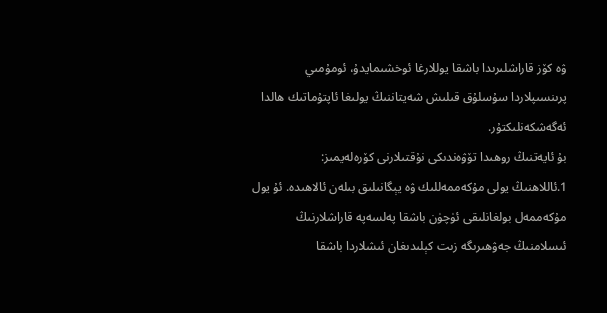ۋە كۆز قاراشلىرىدا باشقا يوللارغا ئوخشىمايدۇ، ئومۇمىي پرىنسىپلاردا سۇسلۇق قىلىش شەيتاننىڭ يولىغا ئاپتۇماتىك ھالدا ئەگەشكەنلىكتۇر.
بۇ ئايەتنىڭ روھىدا تۆۋەندىكى نۇقتىلارنى كۆرەلەيمىز:
1.ئاللاھنىڭ يولى مۇكەممەللىك ۋە يېگانىلىق بىلەن ئالاھىدە. ئۇ يول مۇكەممەل بولغانلىقى ئۈچۈن باشقا پەلسەپە قاراشلارنىڭ ئىسلامنىڭ جەۋھىرىگە زىت كېلىدىغان ئىشلاردا باشقا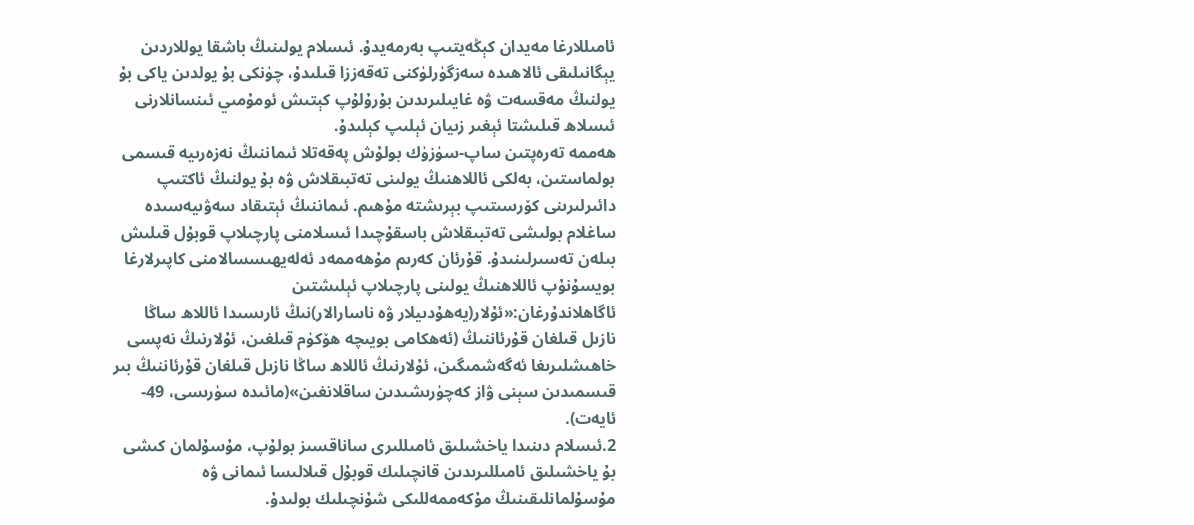ئامىللارغا مەيدان كېڭەيتىپ بەرمەيدۇ. ئىسلام يولىنىڭ باشقا يوللاردىن يېگانىلىقى ئالاھىدە سەزگۈرلۈكنى تەقەززا قىلىدۇ، چۈنكى بۇ يولدىن ياكى بۇ يولنىڭ مەقسەت ۋە غايىلىرىدىن بۇرۇلۇپ كېتىش ئومۇمىي ئىنسانلارنى ئىسلاھ قىلىشتا ئېغىر زىيان ئېلىپ كېلىدۇ.
ھەممە تەرەپتىن ساپ-سۈزۈك بولۇش پەقەتلا ئىماننىڭ نەزەرىيە قىسمى بولماستىن، بەلكى ئاللاھنىڭ يولىنى تەتبىقلاش ۋە بۇ يولنىڭ ئاكتىپ دائىرلىرىنى كۆرسىتىپ بېرىشتە مۇھىم. ئىماننىڭ ئېتىقاد سەۋىيەسىدە ساغلام بولىشى تەتبىقلاش باسقۇچىدا ئىسلامنى پارچىلاپ قوبۇل قىلىش بىلەن تەسىرلىنىدۇ. قۇرئان كەرىم مۇھەممەد ئەلەيھىسسالامنى كاپىرلارغا بويسۇنۇپ ئاللاھنىڭ يولىنى پارچىلاپ ئېلىشتىن ئاگاھلاندۇرغان:«ئۇلار(يەھۇدىيلار ۋە ناسارالار)نىڭ ئارىسىدا ئاللاھ ساڭا نازىل قىلغان قۇرئاننىڭ (ئەھكامى بويىچە ھۆكۈم قىلغىن، ئۇلارنىڭ نەپسى خاھىشلىرىغا ئەگەشمىگىن، ئۇلارنىڭ ئاللاھ ساڭا نازىل قىلغان قۇرئاننىڭ بىر قىسمىدىن سېنى ۋاز كەچۈرىشىدىن ساقلانغىن»(مائىدە سۈرىسى، 49-ئايەت).
2.ئىسلام دىنىدا ياخشىلىق ئامىللىرى ساناقسىز بولۇپ، مۇسۇلمان كىشى بۇ ياخشىلىق ئامىللىرىدىن قانچىلىك قوبۇل قىلالىسا ئىمانى ۋە مۇسۇلمانلىقىنىڭ مۇكەممەللىكى شۇنچىلىك بولىدۇ.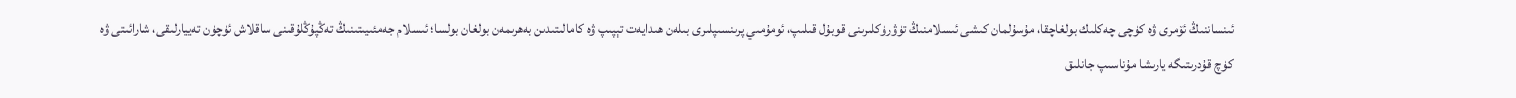ئىنساننىڭ ئۆمرى ۋە كۈچى چەكلىك بولغاچقا، مۇسۇلمان كىشى ئىسلامنىڭ تۈۋرۈكلىرىنى قوبۇل قىلىپ، ئومۇمىي پرىنسىپلىرى بىلەن ھىدايەت تېپىپ ۋە كامالىتىدىن بەھرىمەن بولغان بولسا؛ ئىسلام جەمئىيىتىنىڭ تەڭپۇڭلۇقىنى ساقلاش ئۈچۈن تەييارلىقى، شارائىتى ۋە كۈچ قۇدرىتىگە يارىشا مۇناسىپ جانلىق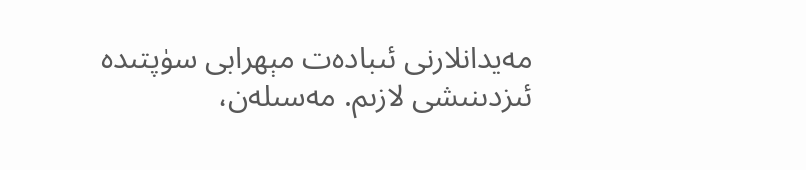مەيدانلارنى ئىبادەت مېھرابى سۈپتىدە ئىزدىنىشى لازىم. مەسىلەن،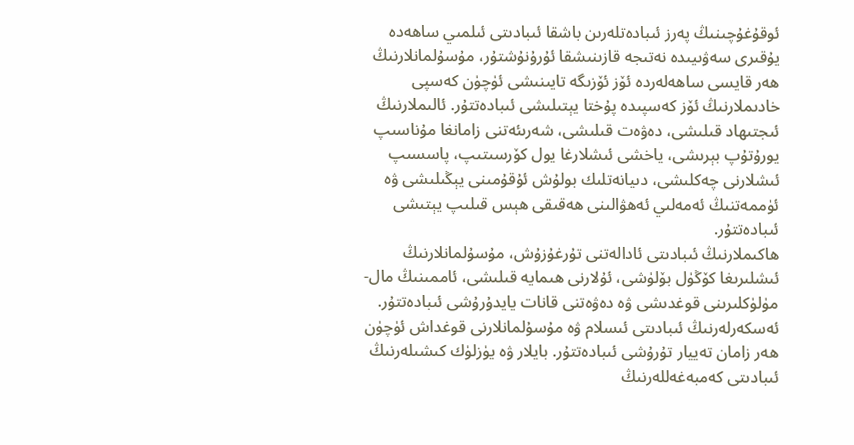ئوقۇغۇچىنىڭ پەرز ئىبادەتلەرىن باشقا ئىبادىتى ئىلمىي ساھەدە يۇقىرى سەۋىيىدە نەتىجە قازىنىشقا ئۇرۇنۇشتۇر، مۇسۇلمانلارنىڭ ھەر قايسى ساھەلەردە ئۆز ئۆزىگە تايىنىشى ئۈچۈن كەسپى خادىملارنىڭ ئۆز كەسپىدە پۇختا يېتىلىشى ئىبادەتتۇر. ئالىملارنىڭ ئىجتىھاد قىلىشى، دەۋەت قىلىشى، شەرىئەتنى زامانغا مۇناسىپ يورۇتۇپ بېرىشى، ياخشى ئىشلارغا يول كۆرسىتىپ، پاسسىپ ئىشلارنى چەكلىشى، دىيانەتلىك بولۇش ئۇقۇمىنى يېڭىلىشى ۋە ئۈممەتنىڭ ئەمەلىي ئەھۋالىنى ھەقىقى ھېس قىلىپ يېتىشى ئىبادەتتۇر.
ھاكىملارنىڭ ئىبادىتى ئادالەتنى تۇرغۇزۇش، مۇسۇلمانلارنىڭ ئىشلىرىغا كۆڭۈل بۆلۈشى، ئۇلارنى ھىمايە قىلىشى، ئاممىنىڭ مال-مۈلۈكلىرىنى قوغدىشى ۋە دەۋەتنى قانات يايدۇرۇشى ئىبادەتتۇر. ئەسكەرلەرنىڭ ئىبادىتى ئىسلام ۋە مۇسۇلمانلارنى قوغداش ئۈچۈن ھەر زامان تەييار تۇرۇشى ئىبادەتتۇر. بايلار ۋە يۈزلۈك كىشىلەرنىڭ ئىبادىتى كەمبەغەللەرنىڭ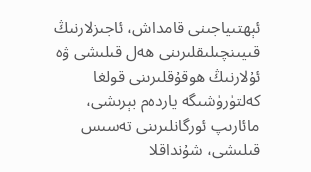ئېھتىياجىنى قامداش، ئاجىزلارنىڭ قىيىنچىلىقلىرىنى ھەل قىلىشى ۋە ئۇلارنىڭ ھوقۇقلىرىنى قولغا كەلتۈرۈشىگە ياردەم بېرىشى، مائارىپ ئورگانلىرىنى تەسىس قىلىشى، شۇنداقلا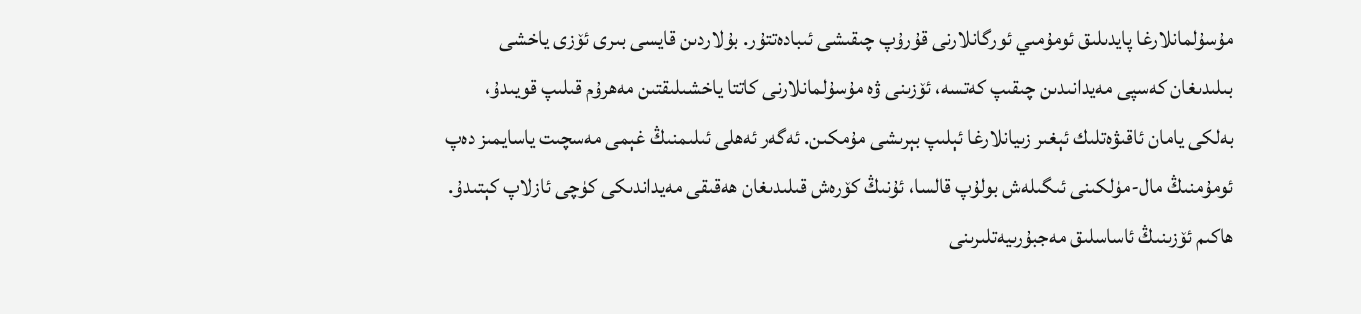مۇسۇلمانلارغا پايدىلىق ئومۇمىي ئورگانلارنى قۇرۇپ چىقىشى ئىبادەتتۇر. بۇلاردىن قايسى بىرى ئۆزى ياخشى بىلىدىغان كەسپى مەيدانىدىن چىقىپ كەتسە، ئۆزىنى ۋە مۇسۇلمانلارنى كاتتا ياخشىلىقتىن مەھرۇم قىلىپ قويىدۇ، بەلكى يامان ئاقىۋەتلىك ئېغىر زىيانلارغا ئېلىپ بېرىشى مۇمكىن. ئەگەر ئەھلى ئىلىمنىڭ غېمى مەسچىت ياسايمىز دەپ ئومۇمنىڭ مال-مۈلكىنى ئىگىلەش بولۇپ قالسا، ئۇنىڭ كۆرەش قىلىدىغان ھەقىقى مەيداندىكى كۈچى ئازلاپ كېتىدۇ. ھاكىم ئۆزىنىڭ ئاساسلىق مەجبۇرىيەتلىرىنى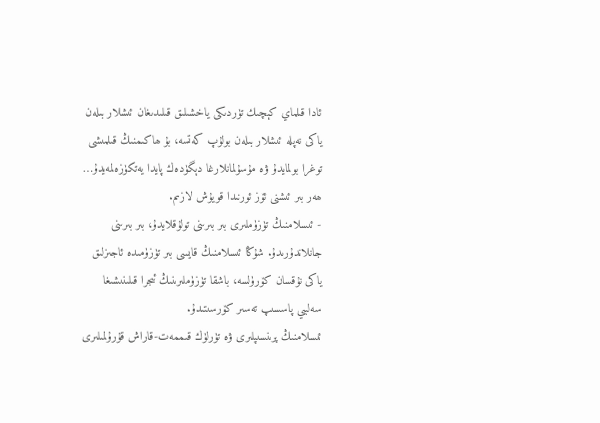ئادا قىلماي كېچىك تۈردىكى ياخشىلىق قىلىدىغان ئىشلار بىلەن ياكى نەپلە ئىشلار بىلەن بولۇپ كەتسە، بۇ ھاكىمنىڭ قىلمىشى توغرا بولمايدۇ ۋە مۇسۇلمانلارغا دېگۈدەك پايدا يەتكۈزەلمەيدۇ… ھەر بىر ئىشنى ئۆز ئورنىدا قويۇش لازىم.
- ئىسلامنىڭ تۈزۈملىرى بىر بىرىنى تولۇقلايدۇ، بىر بىرىنى جانلاندۇرىدۇ. شۇڭا ئىسلامنىڭ قايسى بىر تۈزۈمىدە ئاجىزلىق ياكى نۇقسان كۆرۈلسە، باشقا تۈزۈملىرىنىڭ ئىجرا قىلىنىشىغا سەلبىي پاسسىپ تەسىر كۆرسىتىدۇ.
ئىسلامنىڭ پرىنسىپلىرى ۋە تۈرلۈك قىممەت-قاراش قۇرۇلمىلىرى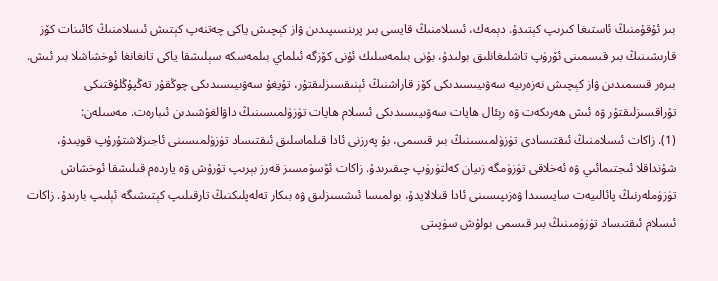بىر ئۇقۇمنىڭ ئاستىغا كىرىپ كېتىدۇ. دېمەك، ئىسلامنىڭ قايسى بىر پرىنسىپىدىن ۋاز كېچىش ياكى چەتنەپ كېتىش ئىسلامنىڭ كائىنات كۆز قارىشىنىڭ بىر قىسمىنى ئۆرۈپ تاشلىغانلىق بولىدۇ، بۇنى بىلمەسلىك ئۇنى كۆزگە ئىلماي بىلمەسكە سېلىشقا ياكى تانغانغا ئوخشاشلا بىر ئىش. بىرەر قىسمىدىن ۋاز كېچىش نەزەرىيە سەۋىيىسىدىكى كۆز قاراشنىڭ ئېنىقسىزلىقتۇر، تۇيغۇ سەۋىيىسىدىكى چوڭقۇر تەڭپۇڭلۇقتىكى تۇراقسىزلىقتۇر ۋە ئىش ھەرىكەت ۋە رېئال ھايات سەۋىيىسىدىكى ئىسلام ھايات تۈزۈلمىسىنىڭ داۋالغۇشىدىن ئىبارەت. مەسىلەن:
(1). زاكات ئىسلامنىڭ ئىقتىسادى تۈزۈلمىسىنىڭ بىر قىسمى، بۇ پەرزنى ئادا قىلماسلىق ئىقتىساد تۈزۈلمىسىنى ئاجىزلاشتۇرۇپ قويىدۇ، شۇنداقلا ئىجتىمائىي ۋە ئەخلاقى تۈزۈمگە زىيان كەلتۈرۈپ چىقىرىدۇ. زاكات ئۆسۈمسىز قەرز بېرىپ تۇرۇش ۋە ياردەم قىلىشقا ئوخشاش تۈزۈملەرنىڭ پائالىيەت سايىسىدا ۋەزىپىسىنى ئادا قىلالايدۇ، بولمىسا ئىشسىزلىق ۋە بىكار تەلەپلىكنىڭ تارقىلىپ كېتىشىگە ئېلىپ بارىدۇ. زاكات ئىسلام ئىقتىساد تۈزۈمىنىڭ بىر قىسمى بولۇش سۈپىتى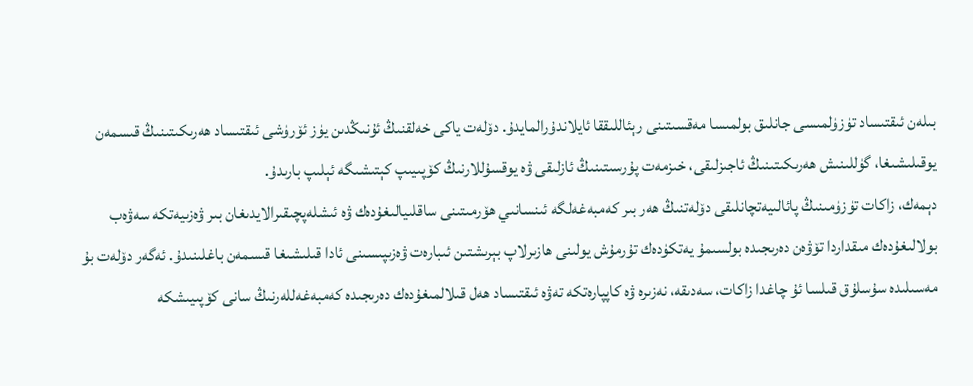بىلەن ئىقتىساد تۈزۈلمىسى جانلىق بولمىسا مەقسىتىنى رېئاللىققا ئايلاندۇرالمايدۇ. دۆلەت ياكى خەلقنىڭ ئۇنىڭدىن يۈز ئۆرۈشى ئىقتىساد ھەرىكىتىنىڭ قىسمەن يوقىلىشىغا، گۈللىنىش ھەرىكىتىنىڭ ئاجىزلىقى، خىزمەت پۇرسىتىنىڭ ئازلىقى ۋە يوقسۇللارنىڭ كۆپىيىپ كېتىشىگە ئېلىپ بارىدۇ.
دېمەك، زاكات تۈزۈمىنىڭ پائالىيەتچانلىقى دۆلەتنىڭ ھەر بىر كەمبەغەلگە ئىنسانىي ھۆرمىتىنى ساقلىيالىغۇدەك ۋە ئىشلەپچىقىرالايدىغان بىر ۋەزىيەتكە سەۋەب بولالىغۇدەك مىقداردا تۆۋەن دەرىجىدە بولسىمۇ يەتكۈدەك تۇرمۇش يولىنى ھازىرلاپ بېرىشتىن ئىبارەت ۋەزىپىسىنى ئادا قىلىشىغا قىسمەن باغلىنىدۇ. ئەگەر دۆلەت بۇ مەسىلىدە سۇسلۇق قىلسا ئۇ چاغدا زاكات، سەدىقە، نەزىرە ۋە كاپپارەتكە تەۋە ئىقتىساد ھەل قىلالمىغۇدەك دەرىجىدە كەمبەغەللەرنىڭ سانى كۆپىيىشكە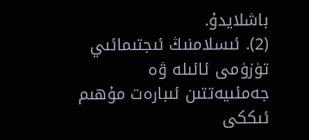باشلايدۇ.
(2). ئىسلامنىڭ ئىجتىمائىي تۈزۈمى ئائىلە ۋە جەمئىيەتتىن ئىبارەت مۇھىم ئىككى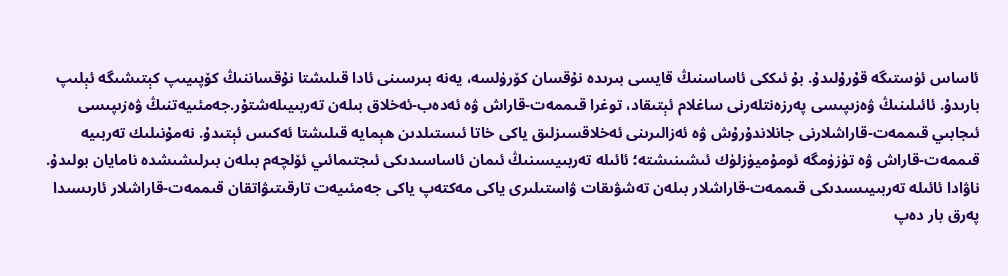ئاساس ئۈستىگە قۇرۇلىدۇ. بۇ ئىككى ئاساسنىڭ قايسى بىرىدە نۇقسان كۆرۈلسە، يەنە بىرسىنى ئادا قىلىشتا نۇقساننىڭ كۆپىيىپ كېتىشىگە ئېلىپ بارىدۇ. ئائىلىنىڭ ۋەزىپىسى پەرزەنتلەرنى ساغلام ئېتىقاد، توغرا قىممەت-قاراش ۋە ئەدەب-ئەخلاق بىلەن تەربىيىلەشتۇر.جەمئىيەتنىڭ ۋەزىپىسى ئىجابىي قىممەت-قاراشلارنى جانلاندۇرۇش ۋە ئەزالىرىنى ئەخلاقسىزلىق ياكى خاتا ئىستىلدىن ھېمايە قىلىشتا ئەكىس ئېتىدۇ. نەمۇنىلىك تەربىيە قىممەت-قاراش ۋە تۈزۈمگە ئومۇميۈزلۈك ئىشىنىشتە؛ ئائىلە تەربىيسىنىڭ ئىمان ئاساسىدىكى ئىجتىمائىي ئۆلچەم بىلەن بىرلىشىشدە نامايان بولىدۇ. ناۋادا ئائىلە تەربىيىسىدىكى قىممەت-قاراشلار بىلەن تەشۋىقات ۋاستىلىرى ياكى مەكتەپ ياكى جەمئىيەت تارقىتىۋاتقان قىممەت-قاراشلار ئارىسىدا پەرق بار دەپ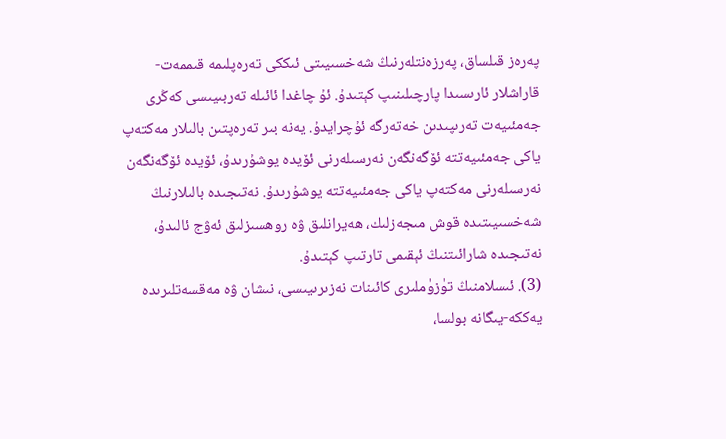پەرەز قىلساق، پەرزەنتلەرنىڭ شەخسىيىتى ئىككى تەرەپلىمە قىممەت-قاراشلار ئارىسىدا پارچىلىنىپ كېتىدۇ. ئۇ چاغدا ئائىلە تەربىيىسى كەڭرى جەمئىيەت تەرىپىدىن خەتەرگە ئۇچرايدۇ. يەنە بىر تەرەپتىن بالىلار مەكتەپ ياكى جەمئىيەتتە ئۆگەنگەن نەرسىلەرنى ئۆيدە يوشۇرىدۇ، ئۆيدە ئۆگەنگەن نەرسىلەرنى مەكتەپ ياكى جەمئىيەتتە يوشۇرىدۇ. نەتىجىدە بالىلارنىڭ شەخسىيىتىدە قوش مىجەزلىك، ھەيرانلىق ۋە روھسىزلىق ئەۋج ئالىدۇ، نەتىجىدە شارائىتنىڭ ئېقىمى تارتىپ كېتىدۇ.
(3). ئىسلامنىڭ تۈزۈملىرى كائىنات نەزىرىيىسى، نىشان ۋە مەقسەتلىرىدە يەككە-يىگانە بولسا،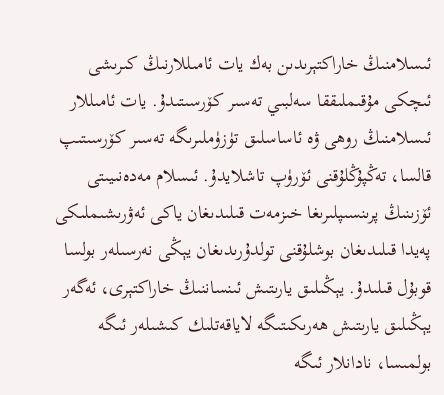ئىسلامنىڭ خاراكتېرىدىن بەك يات ئامىللارنىڭ كىرىشى ئىچكى مۇقىملىققا سەلبىي تەسىر كۆرسىتىدۇ. يات ئامىللار ئىسلامنىڭ روھى ۋە ئاساسلىق تۈزۈملىرىگە تەسىر كۆرسىتىپ قالسا، تەڭپۇڭلۇقنى ئۆرۈپ تاشلايدۇ. ئىسلام مەدەنىيىتى ئۆزىنىڭ پرىنسىپلىرىغا خىزمەت قىلىدىغان ياكى ئەۋرىشىملىكى پەيدا قىلىدىغان بوشلۇقنى تولدۇرىدىغان يېڭى نەرسىلەر بولسا قوبۇل قىلىدۇ. يېڭىلىق يارىتىش ئىنساننىڭ خاراكتېرى، ئەگەر يېڭىلىق يارىتىش ھەرىكىتىگە لاياقەتلىك كىشىلەر ئىگە بولمىسا، نادانلار ئىگە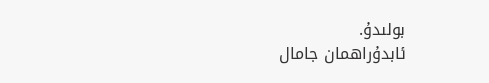بولىدۇ.
ئابدۇراھمان جامال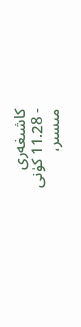كاشىغەرى
- 11.28 كۈنى
مىسىر،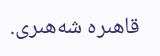قاھىرە شەھىرى.